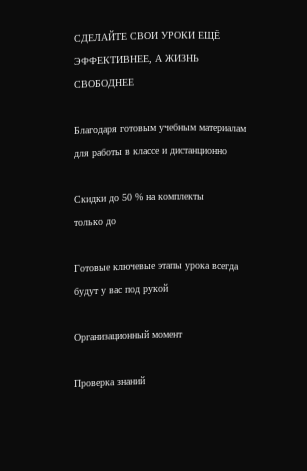СДЕЛАЙТЕ СВОИ УРОКИ ЕЩЁ ЭФФЕКТИВНЕЕ, А ЖИЗНЬ СВОБОДНЕЕ

Благодаря готовым учебным материалам для работы в классе и дистанционно

Скидки до 50 % на комплекты
только до

Готовые ключевые этапы урока всегда будут у вас под рукой

Организационный момент

Проверка знаний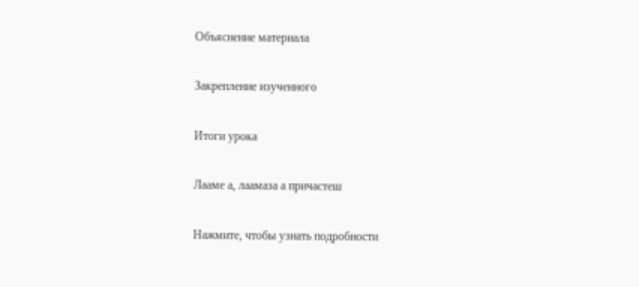Объяснение материала

Закрепление изученного

Итоги урока

Лааме а, лаамаза а причастеш

Нажмите, чтобы узнать подробности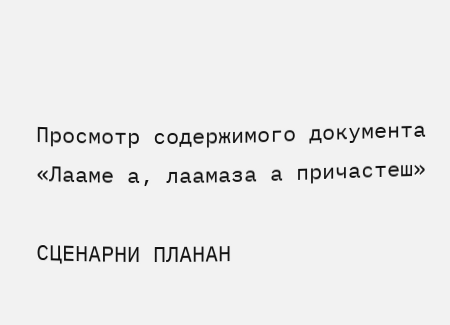Просмотр содержимого документа
«Лааме а, лаамаза а причастеш»

СЦЕНАРНИ ПЛАНАН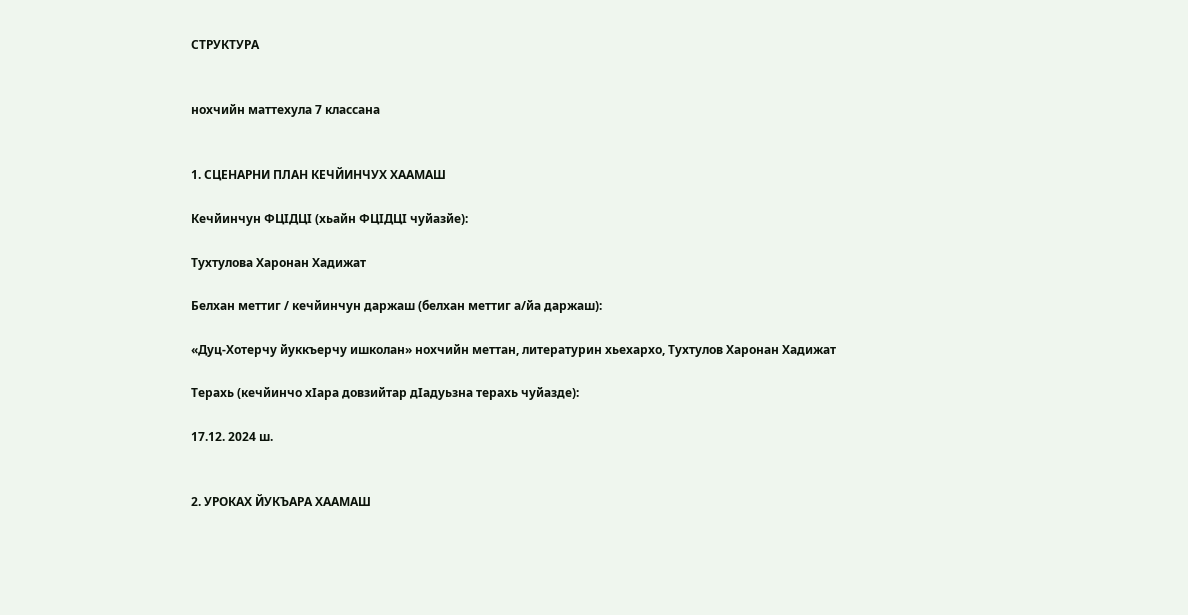СТРУКТУРА


нохчийн маттехула 7 классана


1. СЦЕНАРНИ ПЛАН КЕЧЙИНЧУХ ХААМАШ

Кечйинчун ФЦIДЦI (хьайн ФЦIДЦI чуйазйе):

Тухтулова Харонан Хадижат

Белхан меттиг / кечйинчун даржаш (белхан меттиг а/йа даржаш):

«Дуц-Хотерчу йуккъерчу ишколан» нохчийн меттан, литературин хьехархо, Тухтулов Харонан Хадижат

Терахь (кечйинчо хIара довзийтар дIадуьзна терахь чуйазде):

17.12. 2024 ш.


2. УРОКАХ ЙУКЪАРА ХААМАШ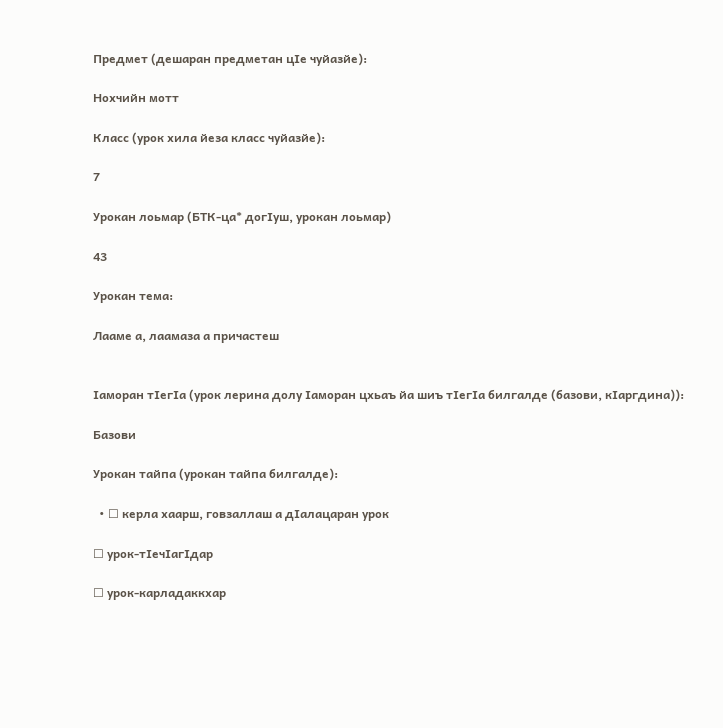Предмет (дешаран предметан цIе чуйазйе):

Нохчийн мотт

Класс (урок хила йеза класс чуйазйе):

7

Урокан лоьмар (БТК-ца* догIуш, урокан лоьмар)

43

Урокан тема:

Лааме а, лаамаза а причастеш


Iаморан тIегIа (урок лерина долу Iаморан цхьаъ йа шиъ тIегIа билгалде (базови, кIаргдина)):

Базови

Урокан тайпа (урокан тайпа билгалде):

  • ☐ керла хаарш, говзаллаш а дIалацаран урок

☐ урок-тIечIагIдар

☐ урок-карладаккхар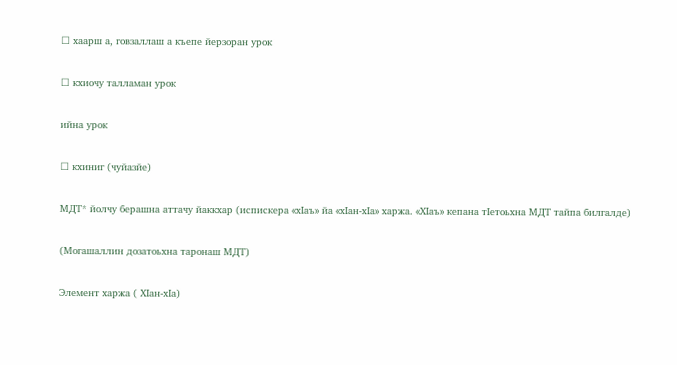☐ хаарш а, говзаллаш а къепе йерзоран урок

☐ кхиочу талламан урок

ийна урок

☐ кхиниг (чуйазйе)

МДТ* йолчу берашна аттачу йаккхар (испискера «хIаъ» йа «хIан-хIа» харжа. «ХIаъ» кепана тIетоьхна МДТ тайпа билгалде)

(Могашаллин дозатоьхна таронаш МДТ)

Элемент харжа ( ХIан-хIа)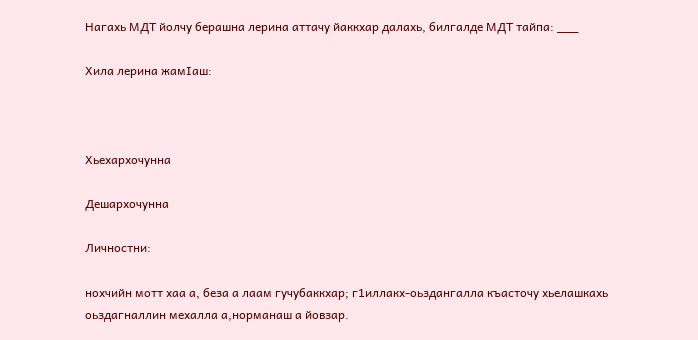Нагахь МДТ йолчу берашна лерина аттачу йаккхар далахь, билгалде МДТ тайпа: ___

Хила лерина жамIаш:



Хьехархочунна

Дешархочунна

Личностни:

нохчийн мотт хаа а, беза а лаам гучубаккхар; г1иллакх-оьздангалла къасточу хьелашкахь оьздагналлин мехалла а,норманаш а йовзар.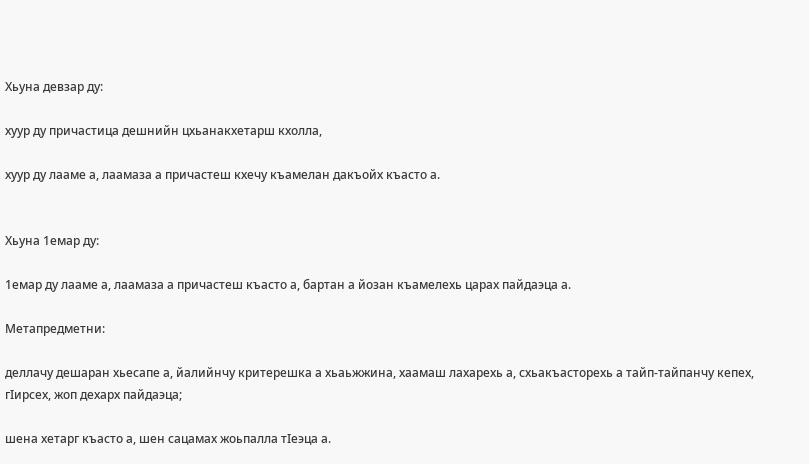Хьуна девзар ду:

хуур ду причастица дешнийн цхьанакхетарш кхолла,

хуур ду лааме а, лаамаза а причастеш кхечу къамелан дакъойх къасто а.


Хьуна 1емар ду:

1емар ду лааме а, лаамаза а причастеш къасто а, бартан а йозан къамелехь царах пайдаэца а.

Метапредметни:

деллачу дешаран хьесапе а, йалийнчу критерешка а хьаьжжина, хаамаш лахарехь а, схьакъасторехь а тайп-тайпанчу кепех, гӀирсех, жоп дехарх пайдаэца;

шена хетарг къасто а, шен сацамах жоьпалла тӀеэца а.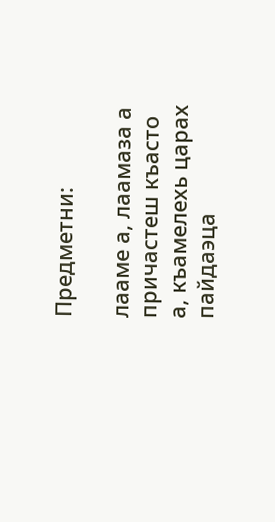Предметни:

лааме а, лаамаза а причастеш къасто а, къамелехь царах пайдаэца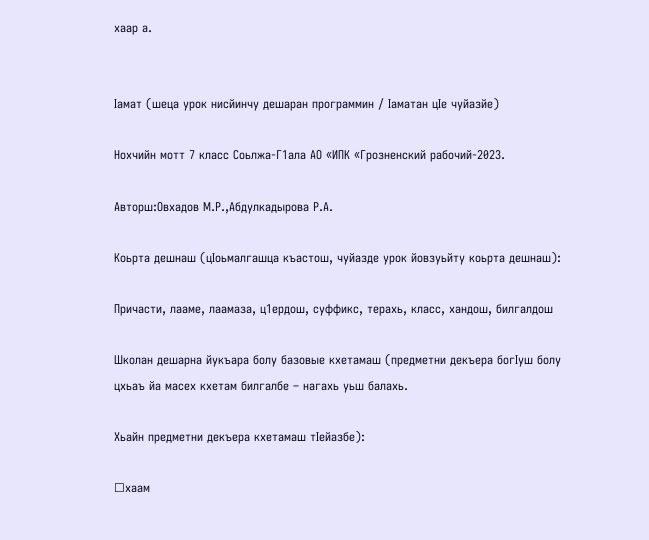хаар а.


Iамат (шеца урок нисйинчу дешаран программин / Iаматан цIе чуйазйе)

Нохчийн мотт 7 класс Соьлжа-Г1ала АО «ИПК «Грозненский рабочий-2023.

Авторш:Овхадов М.Р.,Абдулкадырова Р.А.

Коьрта дешнаш (цIоьмалгашца къастош, чуйазде урок йовзуьйту коьрта дешнаш):

Причасти, лааме, лаамаза, ц1ердош, суффикс, терахь, класс, хандош, билгалдош

Школан дешарна йукъара болу базовые кхетамаш (предметни декъера богIуш болу цхьаъ йа масех кхетам билгалбе – нагахь уьш балахь.

Хьайн предметни декъера кхетамаш тIейазбе):

☐хаам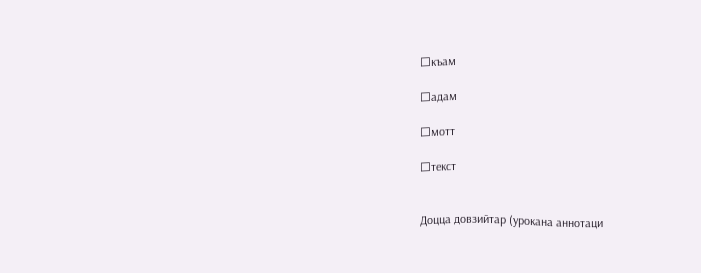☐къам

☐адам

☐мотт

☐текст


Доцца довзийтар (урокана аннотаци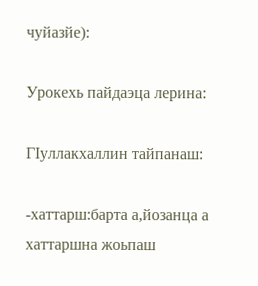чуйазйе):

Урокехь пайдаэца лерина:

ГIуллакхаллин тайпанаш:

-хаттарш:барта а,йозанца а хаттаршна жоьпаш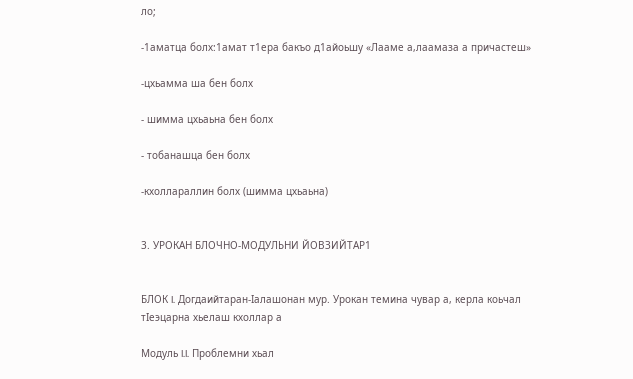ло;

-1аматца болх:1амат т1ера бакъо д1айоьшу «Лааме а,лаамаза а причастеш»

-цхьамма ша бен болх

- шимма цхьаьна бен болх

- тобанашца бен болх

-кхоллараллин болх (шимма цхьаьна)


3. УРОКАН БЛОЧНО-МОДУЛЬНИ ЙОВЗИЙТАР1


БЛОК I. Догдаийтаран-Iалашонан мур. Урокан темина чувар а, керла коьчал тIеэцарна хьелаш кхоллар а

Модуль I.I. Проблемни хьал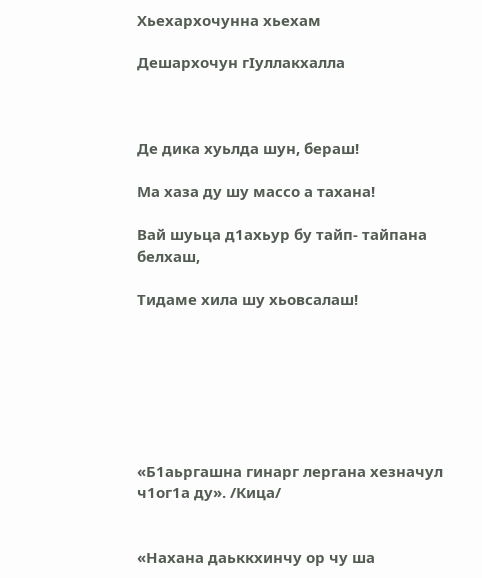Хьехархочунна хьехам

Дешархочун гIуллакхалла



Де дика хуьлда шун, бераш!

Ма хаза ду шу массо а тахана!

Вай шуьца д1ахьур бу тайп- тайпана белхаш,

Тидаме хила шу хьовсалаш!







«Б1аьргашна гинарг лергана хезначул ч1ог1а ду». /Кица/


«Нахана даьккхинчу ор чу ша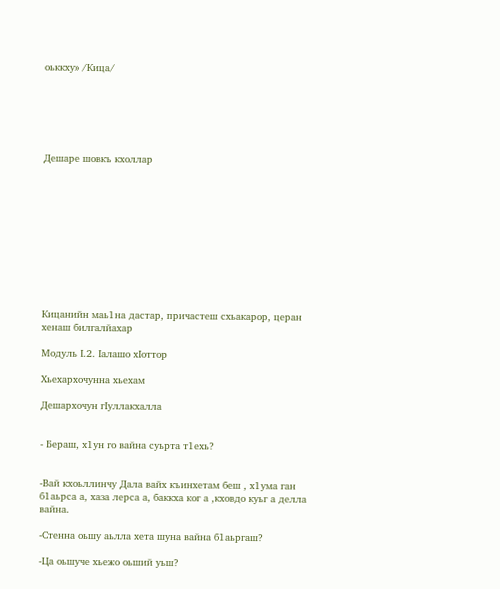оьккху» /Кица/






Дешаре шовкъ кхоллар











Кицанийн маь1на дастар, причастеш схьакарор, церан хенаш билгалйахар

Модуль I.2. Iалашо хIоттор

Хьехархочунна хьехам

Дешархочун гIуллакхалла


- Бераш, х1ун го вайна суьрта т1ехь?


-Вай кхоьллинчу Дала вайх къинхетам беш , х1ума ган б1аьрса а, хаза лерса а, баккха ког а ,кховдо куьг а делла вайна.

-Стенна оьшу аьлла хета шуна вайна б1аьргаш?

-Ца оьшуче хьежо оьший уьш?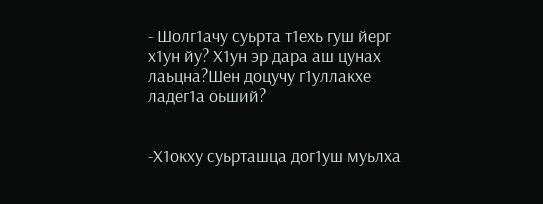- Шолг1ачу суьрта т1ехь гуш йерг х1ун йу? Х1ун эр дара аш цунах лаьцна?Шен доцучу г1уллакхе ладег1а оьший?


-Х1окху суьрташца дог1уш муьлха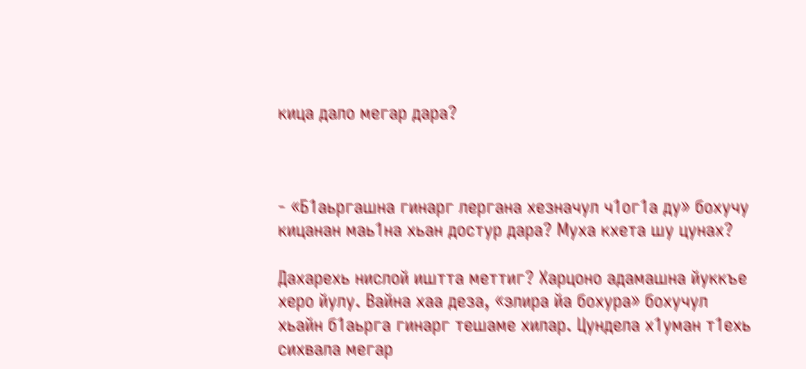кица дало мегар дара?



- «Б1аьргашна гинарг лергана хезначул ч1ог1а ду» бохучу кицанан маь1на хьан достур дара? Муха кхета шу цунах?

Дахарехь нислой иштта меттиг? Харцоно адамашна йуккъе херо йулу. Вайна хаа деза, «элира йа бохура» бохучул хьайн б1аьрга гинарг тешаме хилар. Цундела х1уман т1ехь сихвала мегар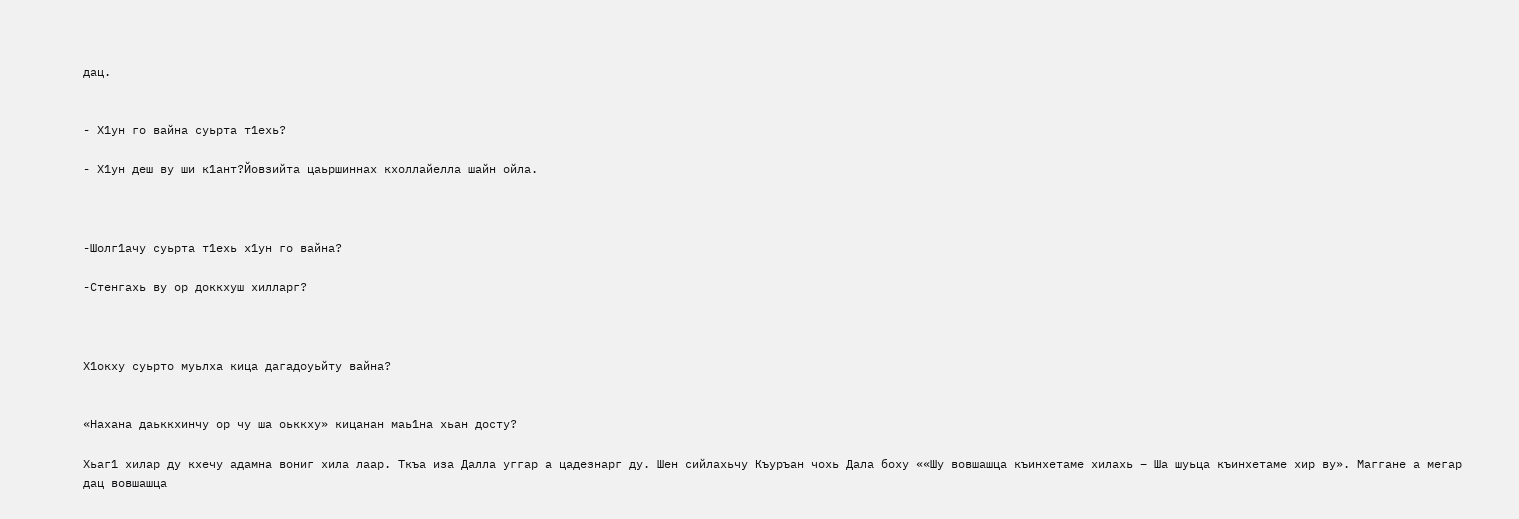дац.


- Х1ун го вайна суьрта т1ехь?

- Х1ун деш ву ши к1ант?Йовзийта цаьршиннах кхоллайелла шайн ойла.



-Шолг1ачу суьрта т1ехь х1ун го вайна?

-Стенгахь ву ор доккхуш хилларг?



Х1окху суьрто муьлха кица дагадоуьйту вайна?


«Нахана даьккхинчу ор чу ша оьккху» кицанан маь1на хьан досту?

Хьаг1 хилар ду кхечу адамна вониг хила лаар. Ткъа иза Далла уггар а цадезнарг ду. Шен сийлахьчу Къуръан чохь Дала боху ««Шу вовшашца къинхетаме хилахь – Ша шуьца къинхетаме хир ву». Маггане а мегар дац вовшашца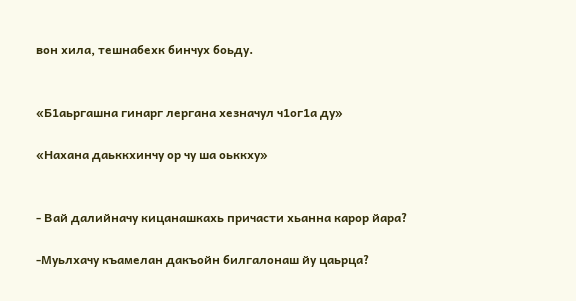вон хила, тешнабехк бинчух боьду.


«Б1аьргашна гинарг лергана хезначул ч1ог1а ду»

«Нахана даьккхинчу ор чу ша оьккху»


- Вай далийначу кицанашкахь причасти хьанна карор йара?

-Муьлхачу къамелан дакъойн билгалонаш йу цаьрца?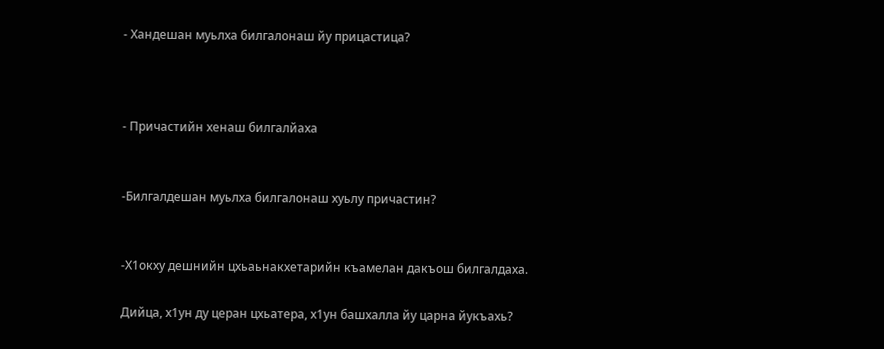- Хандешан муьлха билгалонаш йу прицастица?



- Причастийн хенаш билгалйаха


-Билгалдешан муьлха билгалонаш хуьлу причастин?


-Х1окху дешнийн цхьаьнакхетарийн къамелан дакъош билгалдаха.

Дийца, х1ун ду церан цхьатера, х1ун башхалла йу царна йукъахь?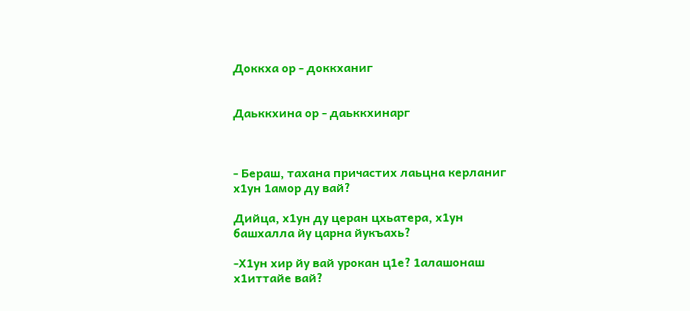Доккха ор - доккханиг


Даьккхина ор - даьккхинарг



- Бераш, тахана причастих лаьцна керланиг х1ун 1амор ду вай?

Дийца, х1ун ду церан цхьатера, х1ун башхалла йу царна йукъахь?

-Х1ун хир йу вай урокан ц1е? 1алашонаш х1иттайе вай?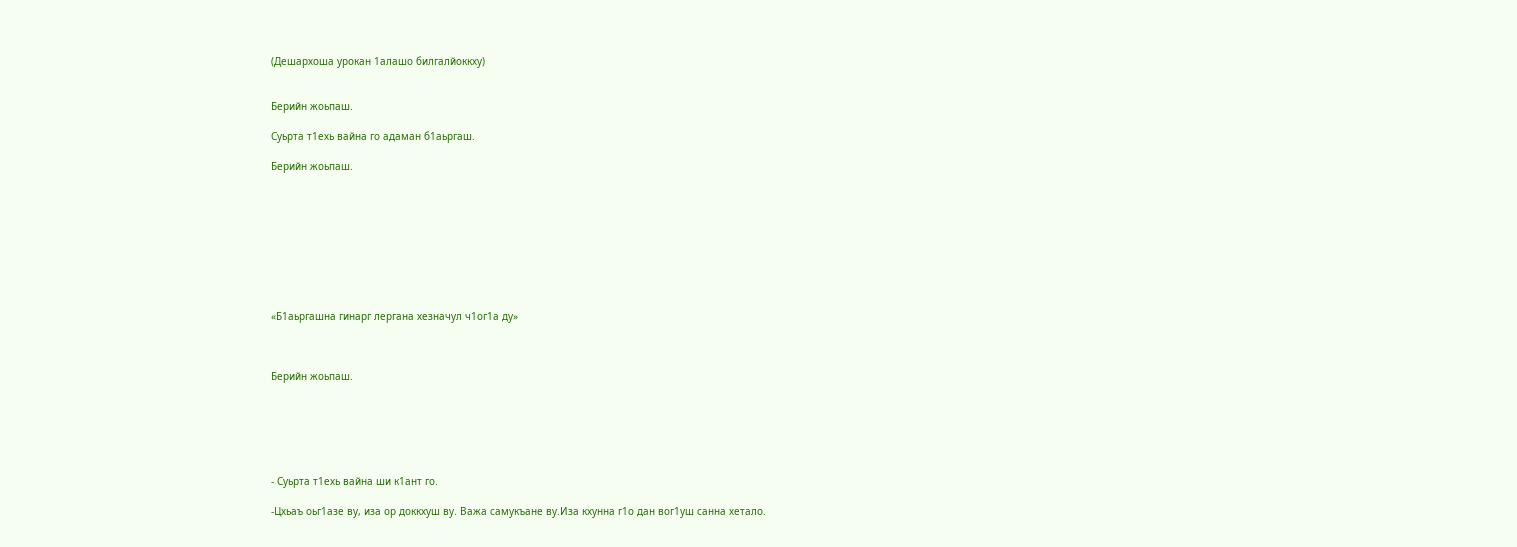(Дешархоша урокан 1алашо билгалйоккху)


Берийн жоьпаш.

Суьрта т1ехь вайна го адаман б1аьргаш.

Берийн жоьпаш.









«Б1аьргашна гинарг лергана хезначул ч1ог1а ду»



Берийн жоьпаш.






- Суьрта т1ехь вайна ши к1ант го.

-Цхьаъ оьг1азе ву, иза ор доккхуш ву. Важа самукъане ву.Иза кхунна г1о дан вог1уш санна хетало.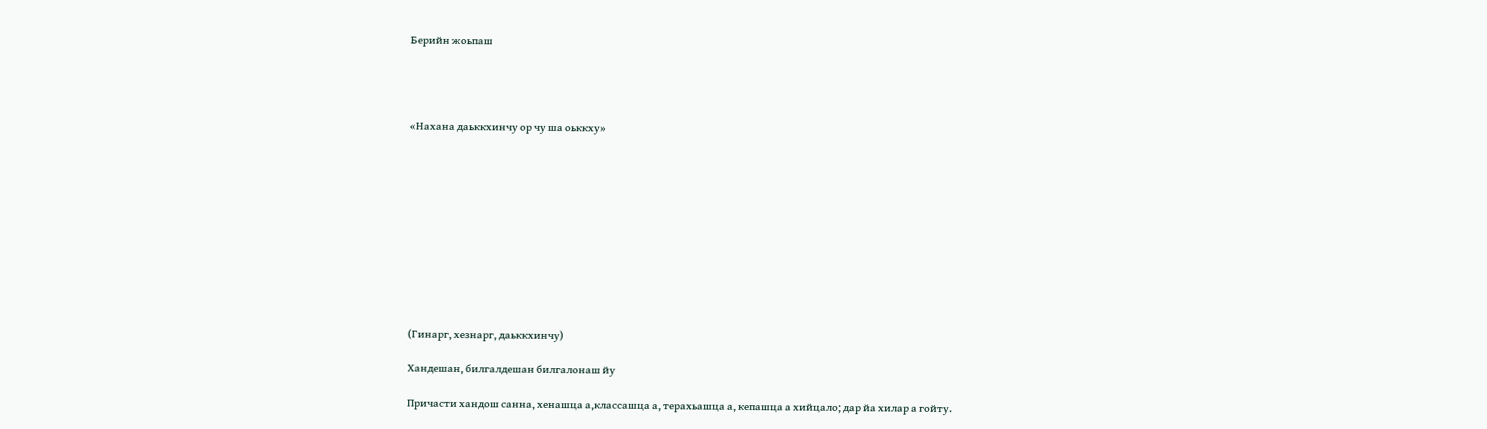Берийн жоьпаш




«Нахана даьккхинчу ор чу ша оьккху»











(Гинарг, хезнарг, даьккхинчу)

Хандешан, билгалдешан билгалонаш йу

Причасти хандош санна, хенашца а,классашца а, терахьашца а, кепашца а хийцало; дар йа хилар а гойту.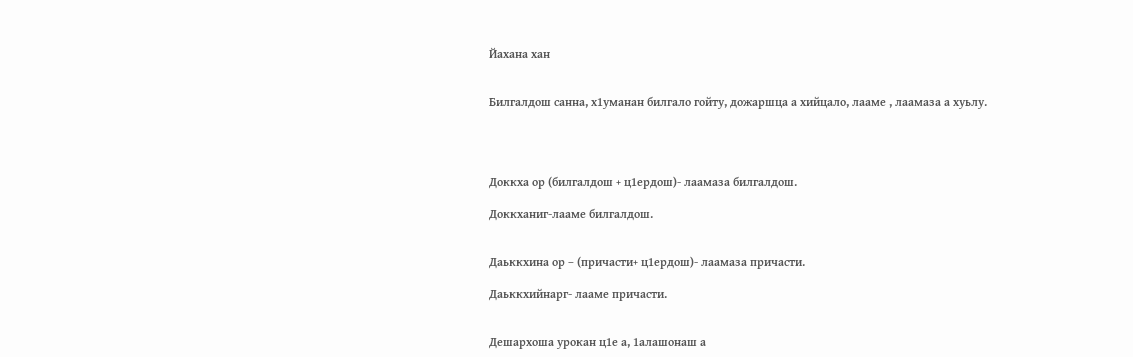Йахана хан


Билгалдош санна, х1уманан билгало гойту, дожаршца а хийцало, лааме , лаамаза а хуьлу.




Доккха ор (билгалдош + ц1ердош)- лаамаза билгалдош.

Доккханиг-лааме билгалдош.


Даьккхина ор – (причасти+ ц1ердош)- лаамаза причасти.

Даьккхийнарг- лааме причасти.


Дешархоша урокан ц1е а, 1алашонаш а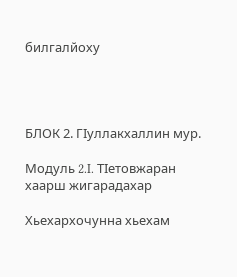билгалйоху




БЛОК 2. ГIуллакхаллин мур.

Модуль 2.I. ТIетовжаран хаарш жигарадахар

Хьехархочунна хьехам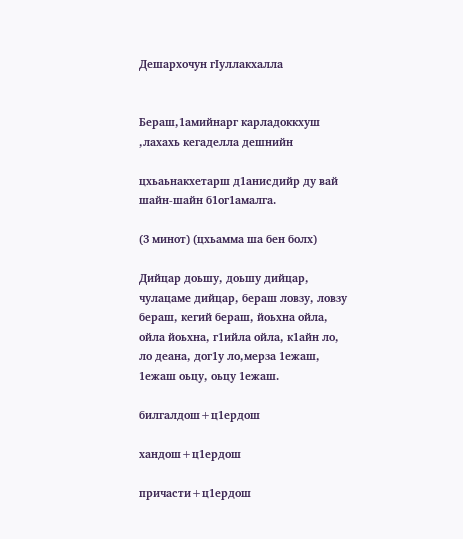Дешархочун гIуллакхалла


Бераш,1амийнарг карладоккхуш ,лахахь кегаделла дешнийн

цхьаьнакхетарш д1анисдийр ду вай шайн-шайн б1ог1амалга.

(3 минот) (цхьамма ша бен болх)

Дийцар доьшу, доьшу дийцар, чулацаме дийцар, бераш ловзу, ловзу бераш, кегий бераш, йоьхна ойла, ойла йоьхна, г1ийла ойла, к1айн ло, ло деана, дог1у ло,мерза 1ежаш, 1ежаш оьцу, оьцу 1ежаш.

билгалдош+ц1ердош

хандош+ц1ердош

причасти+ц1ердош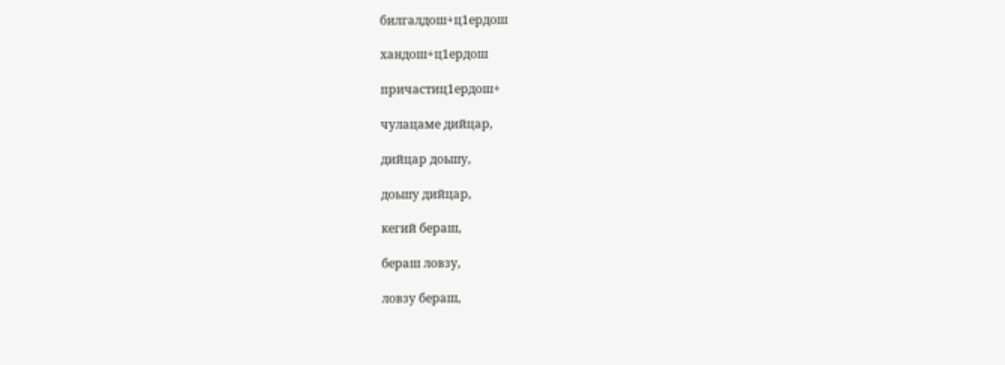билгалдош+ц1ердош

хандош+ц1ердош

причастиц1ердош+

чулацаме дийцар,

дийцар доьшу,

доьшу дийцар,

кегий бераш,

бераш ловзу,

ловзу бераш,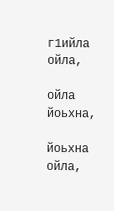г1ийла ойла,

ойла йоьхна,

йоьхна ойла,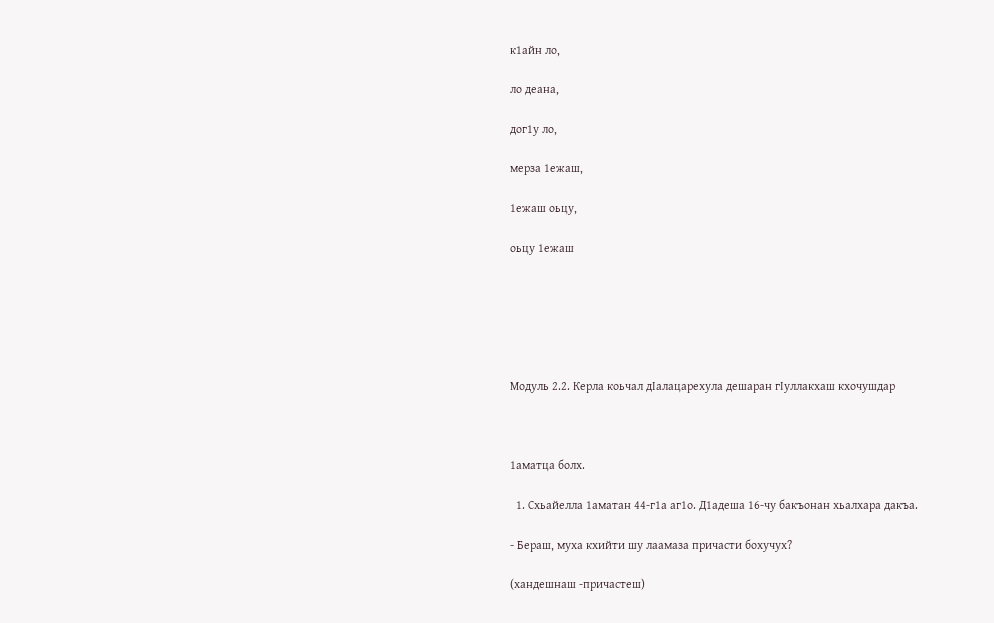к1айн ло,

ло деана,

дог1у ло,

мерза 1ежаш,

1ежаш оьцу,

оьцу 1ежаш






Модуль 2.2. Керла коьчал дIалацарехула дешаран гIуллакхаш кхочушдар



1аматца болх.

  1. Схьайелла 1аматан 44-г1а аг1о. Д1адеша 16-чу бакъонан хьалхара дакъа.

- Бераш, муха кхийти шу лаамаза причасти бохучух?

(хандешнаш -причастеш)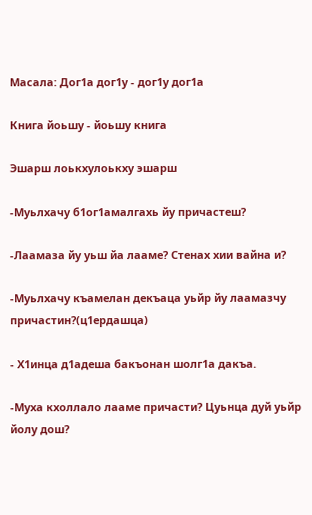Масала: Дог1а дог1у - дог1у дог1а

Книга йоьшу - йоьшу книга

Эшарш лоькхулоькху эшарш

-Муьлхачу б1ог1амалгахь йу причастеш?

-Лаамаза йу уьш йа лааме? Стенах хии вайна и?

-Муьлхачу къамелан декъаца уьйр йу лаамазчу причастин?(ц1ердашца)

- Х1инца д1адеша бакъонан шолг1а дакъа.

-Муха кхоллало лааме причасти? Цуьнца дуй уьйр йолу дош?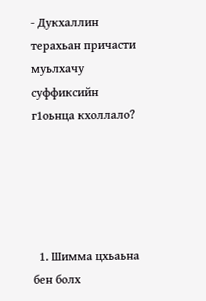- Дукхаллин терахьан причасти муьлхачу суффиксийн г1оьнца кхоллало?





  1. Шимма цхьаьна бен болх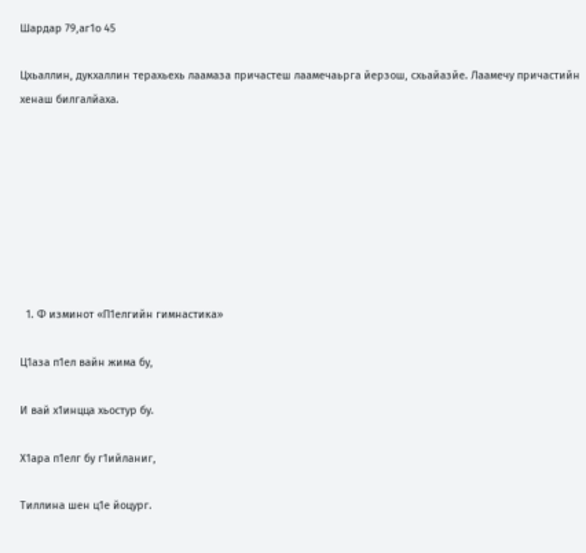Шардар 79,аг1о 45

Цхьаллин, дукхаллин терахьехь лаамаза причастеш лаамечаьрга йерзош, схьайазйе. Лаамечу причастийн хенаш билгалйаха.








  1. Ф изминот «П1елгийн гимнастика»

Ц1аза п1ел вайн жима бу,

И вай х1инцца хьостур бу.

Х1ара п1елг бу г1ийланиг,

Тиллина шен ц1е йоцург.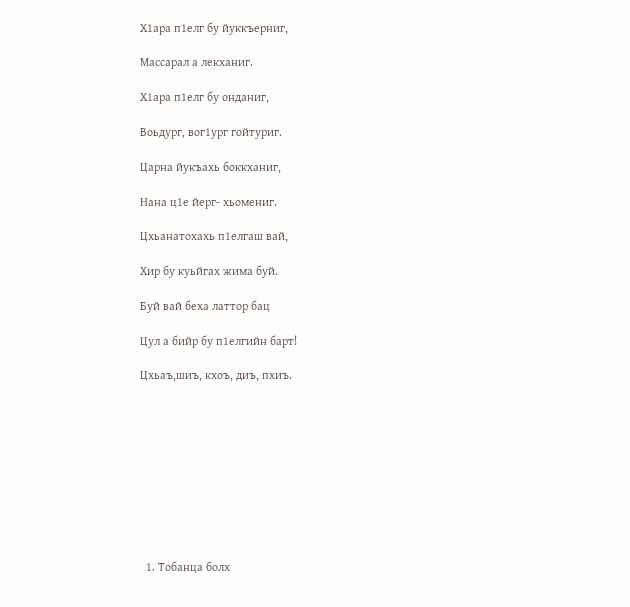Х1ара п1елг бу йуккъерниг,

Массарал а лекханиг.

Х1ара п1елг бу онданиг,

Воьдург, вог1ург гойтуриг.

Царна йукъахь боккханиг,

Нана ц1е йерг- хьомениг.

Цхьанатохахь п1елгаш вай,

Хир бу куьйгах жима буй.

Буй вай беха латтор бац

Цул а бийр бу п1елгийн барт!

Цхьаъ,шиъ, кхоъ, диъ, пхиъ.










  1. Тобанца болх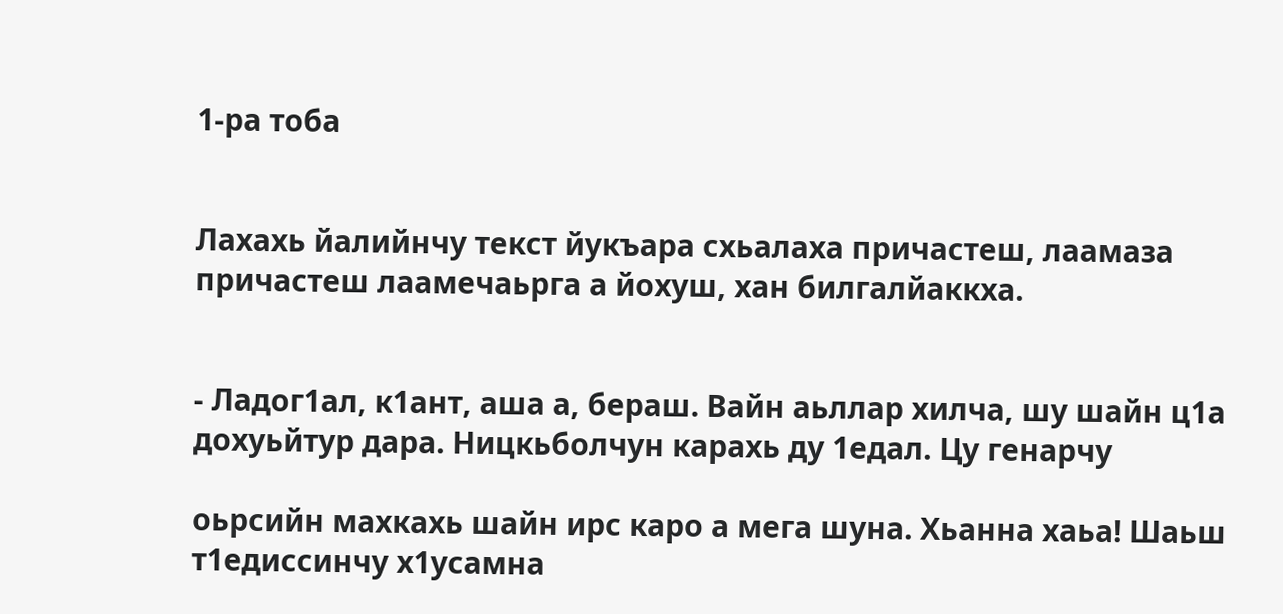1-ра тоба


Лахахь йалийнчу текст йукъара схьалаха причастеш, лаамаза причастеш лаамечаьрга а йохуш, хан билгалйаккха.


- Ладог1ал, к1ант, аша а, бераш. Вайн аьллар хилча, шу шайн ц1а дохуьйтур дара. Ницкьболчун карахь ду 1едал. Цу генарчу

оьрсийн махкахь шайн ирс каро а мега шуна. Хьанна хаьа! Шаьш т1едиссинчу х1усамна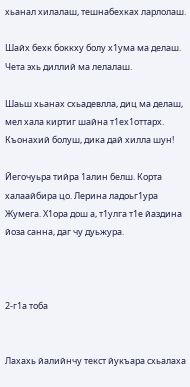хьанал хилалаш, тешнабехках ларлолаш.

Шайх бехк боккху болу х1ума ма делаш. Чета эхь диллий ма лелалаш.

Шаьш хьанах схьадевлла, диц ма делаш, мел хала киртиг шайна т1ех1оттарх. Къонахий болуш, дика дай хилла шун!

Йегочуьра тийра 1алин белш. Корта халаайбира цо. Лерина ладоьг1ура Жумега. Х1ора дош а, т1улга т1е йаздина йоза санна, даг чу дуьжура.



2-г1а тоба


Лахахь йалийнчу текст йукъара схьалаха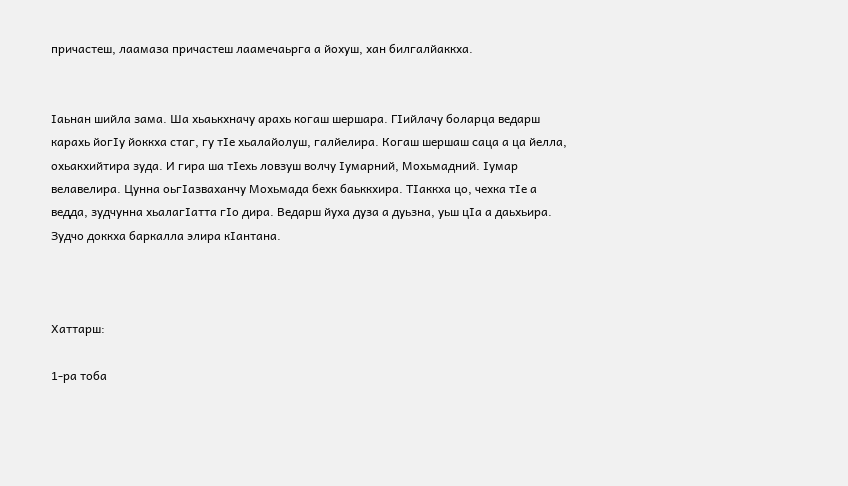причастеш, лаамаза причастеш лаамечаьрга а йохуш, хан билгалйаккха.


Iаьнан шийла зама. Ша хьаькхначу арахь когаш шершара. ГӀийлачу боларца ведарш карахь йогIу йоккха стаг, гу тIе хьалайолуш, галйелира. Когаш шершаш саца а ца йелла, охьакхийтира зуда. И гира ша тIехь ловзуш волчу Iумарний, Мохьмадний. Iумар велавелира. Цунна оьгIазваханчу Мохьмада бехк баьккхира. ТIаккха цо, чехка тӀе а ведда, зудчунна хьалагIатта гIо дира. Ведарш йуха дуза а дуьзна, уьш цIа а даьхьира. Зудчо доккха баркалла элира кӀантана.



Хаттарш:

1-ра тоба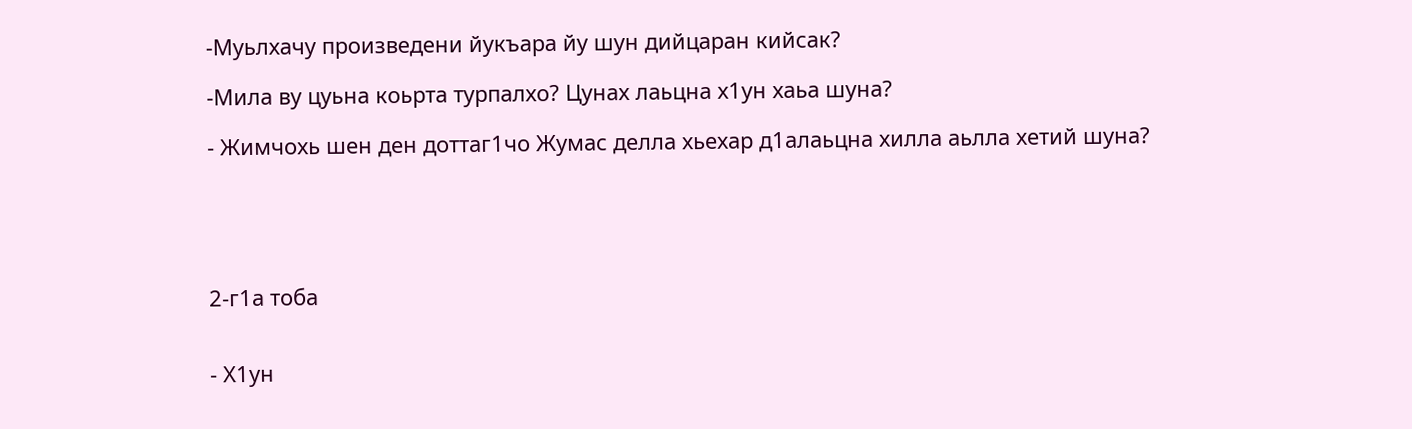-Муьлхачу произведени йукъара йу шун дийцаран кийсак?

-Мила ву цуьна коьрта турпалхо? Цунах лаьцна х1ун хаьа шуна?

- Жимчохь шен ден доттаг1чо Жумас делла хьехар д1алаьцна хилла аьлла хетий шуна?





2-г1а тоба


- Х1ун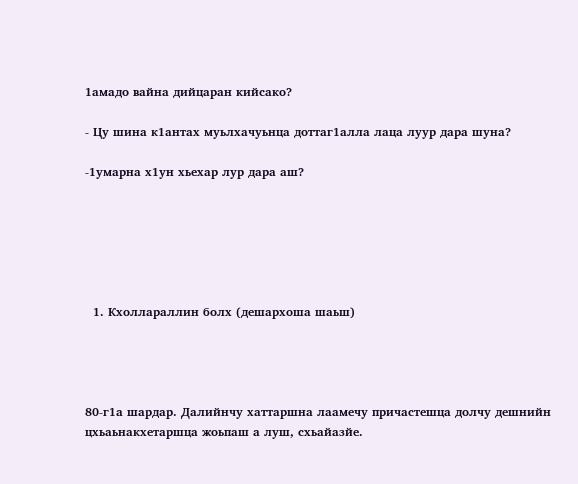1амадо вайна дийцаран кийсако?

- Цу шина к1антах муьлхачуьнца доттаг1алла лаца луур дара шуна?

-1умарна х1ун хьехар лур дара аш?






  1. Кхоллараллин болх (дешархоша шаьш)




80-г1а шардар. Далийнчу хаттаршна лаамечу причастешца долчу дешнийн цхьаьнакхетаршца жоьпаш а луш, схьайазйе.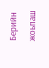Берийн жоьпаш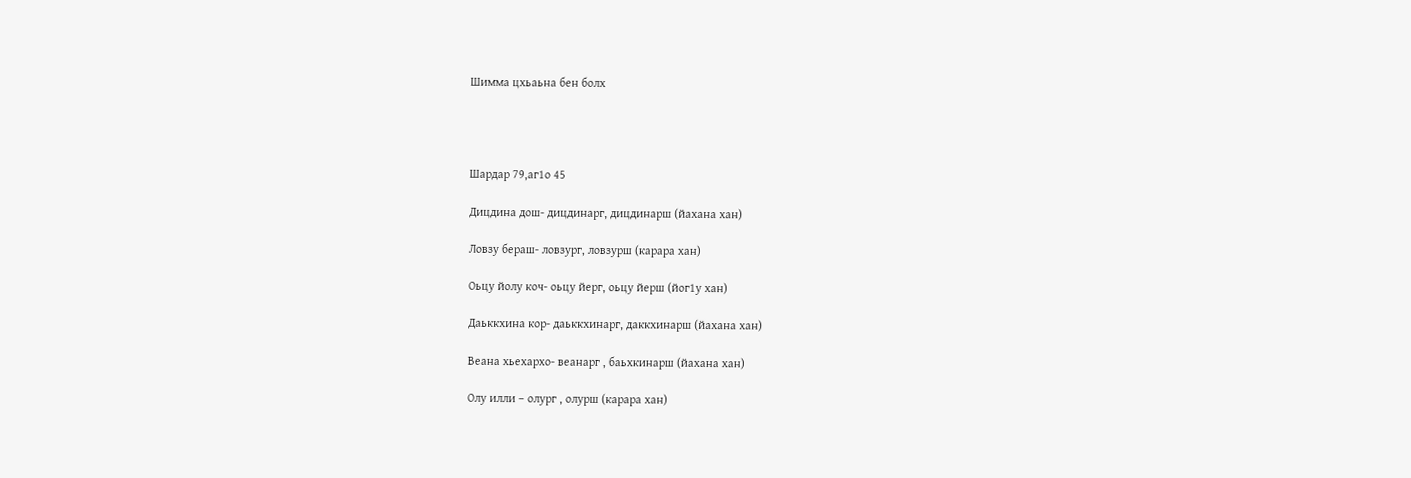Шимма цхьаьна бен болх




Шардар 79,аг1о 45

Дицдина дош- дицдинарг, дицдинарш (йахана хан)

Ловзу бераш- ловзург, ловзурш (карара хан)

Оьцу йолу коч- оьцу йерг, оьцу йерш (йог1у хан)

Даьккхина кор- даьккхинарг, даккхинарш (йахана хан)

Веана хьехархо- веанарг , баьхкинарш (йахана хан)

Олу илли – олург , олурш (карара хан)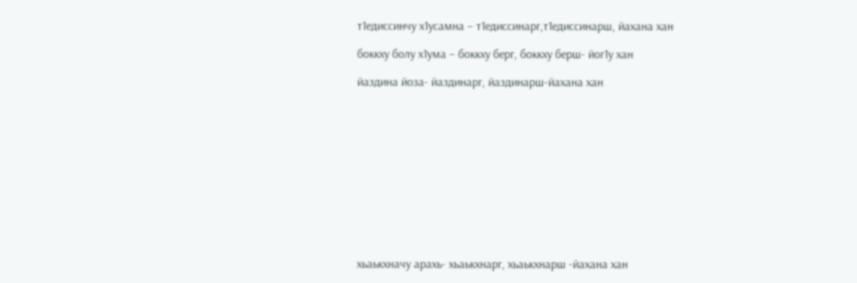т1едиссинчу х1усамна – т1едиссинарг,т1едиссинарш, йахана хан

боккху болу х1ума – боккху берг, боккху берш- йог1у хан

йаздина йоза- йаздинарг, йаздинарш-йахана хан












хьаькхначу арахь- хьаькхнарг, хьаькхнарш -йахана хан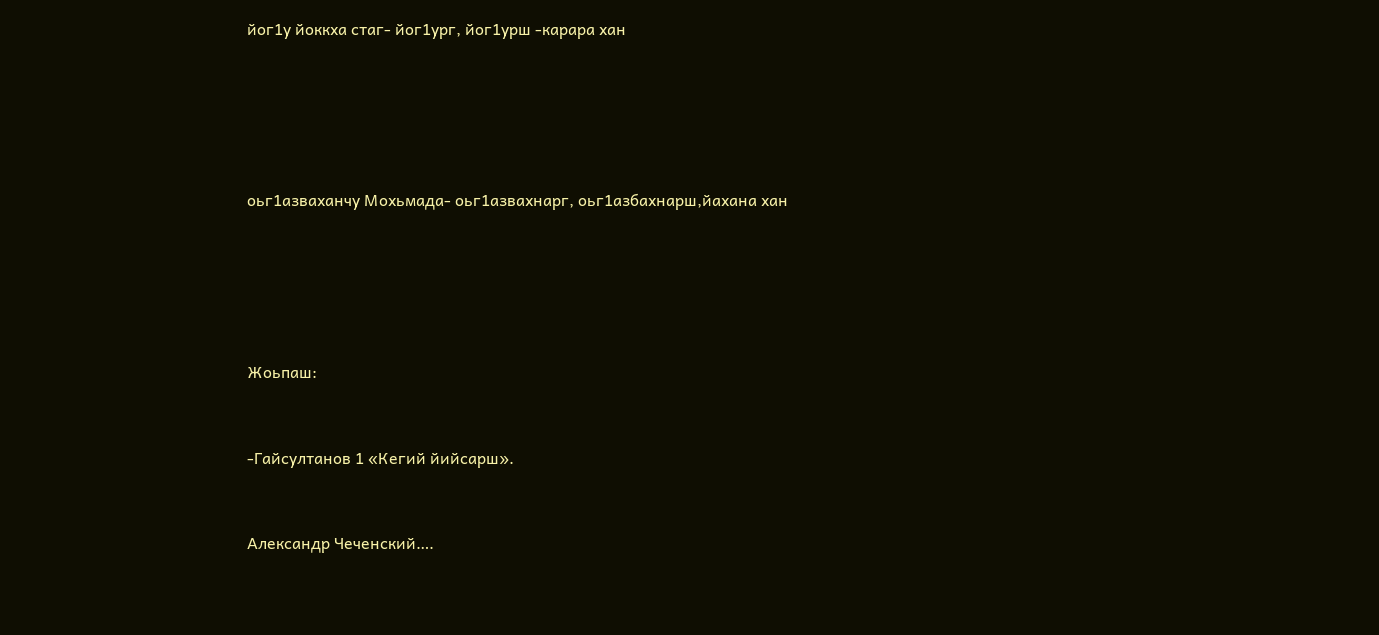йог1у йоккха стаг- йог1ург, йог1урш -карара хан





оьг1азваханчу Мохьмада- оьг1азвахнарг, оьг1азбахнарш,йахана хан





Жоьпаш:


-Гайсултанов 1 «Кегий йийсарш».


Александр Чеченский….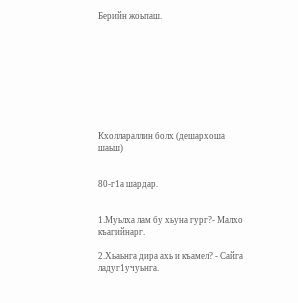Берийн жоьпаш.









Кхоллараллин болх (дешархоша шаьш)


80-г1а шардар.


1.Муьлха лам бу хьуна гург?- Малхо къагийнарг.

2.Хьаьнга дира ахь и къамел? - Сайга ладуг1учуьнга.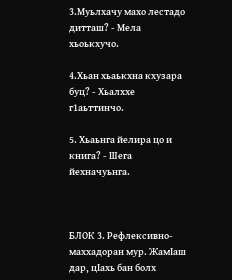3.Муьлхачу махо лестадо дитташ? - Мела хьоькхучо.

4.Хьан хьаькхна кхузара буц? - Хьалххе г1аьттинчо.

5. Хьаьнга йелира цо и книга? - Шега йехначуьнга.



БЛОК 3. Рефлексивно-маххадоран мур. ЖамIаш дар, цIахь бан болх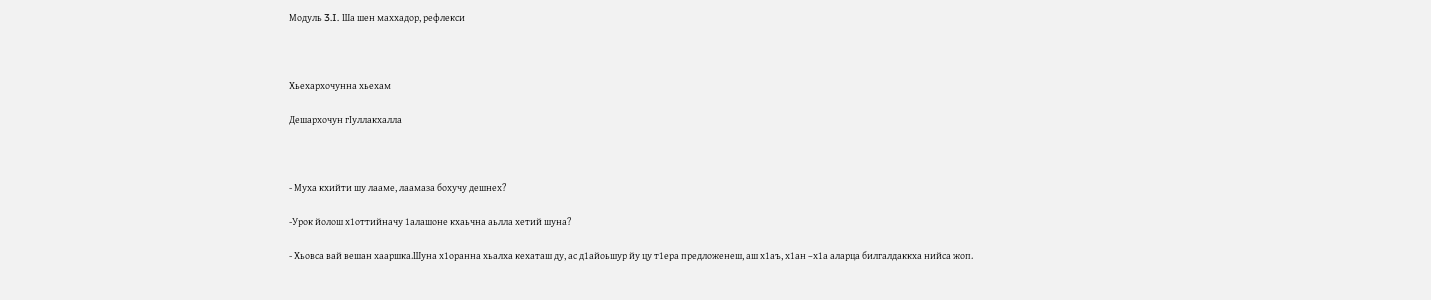Модуль 3.I. Ша шен маххадор, рефлекси



Хьехархочунна хьехам

Дешархочун гIуллакхалла



- Муха кхийти шу лааме, лаамаза бохучу дешнех?

-Урок йолош х1оттийначу 1алашоне кхаьчна аьлла хетий шуна?

- Хьовса вай вешан хааршка.Шуна х1оранна хьалха кехаташ ду, ас д1айоьшур йу цу т1ера предложенеш, аш х1аъ, х1ан –х1а аларца билгалдаккха нийса жоп.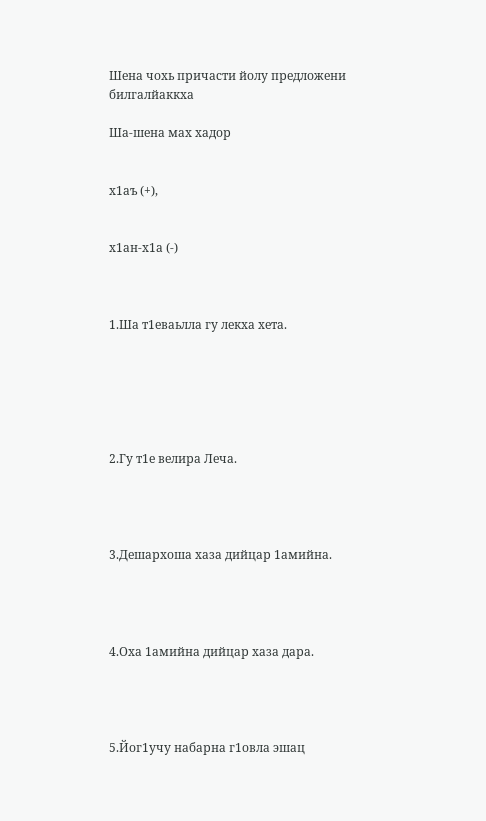Шена чохь причасти йолу предложени билгалйаккха

Ша-шена мах хадор


х1аъ (+),


х1ан-х1а (-)



1.Ша т1еваьлла гу лекха хета.






2.Гу т1е велира Леча.




3.Дешархоша хаза дийцар 1амийна.




4.Оха 1амийна дийцар хаза дара.




5.Йог1учу набарна г1овла эшац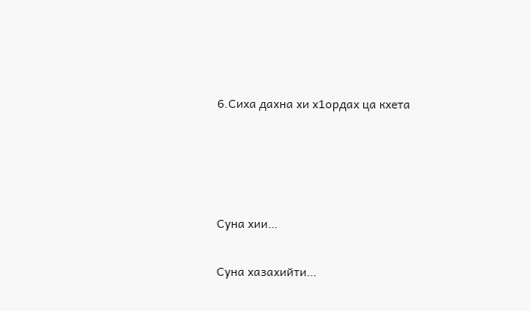6.Сиха дахна хи х1ордах ца кхета




Суна хии…

Суна хазахийти…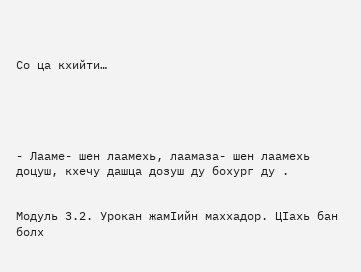Со ца кхийти…





- Лааме- шен лаамехь, лаамаза- шен лаамехь доцуш, кхечу дашца дозуш ду бохург ду .


Модуль 3.2. Урокан жамIийн маххадор. ЦIахь бан болх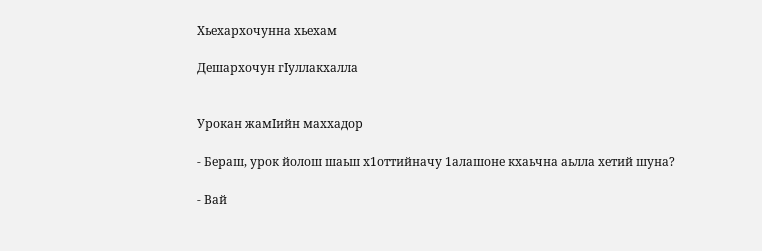Хьехархочунна хьехам

Дешархочун гIуллакхалла


Урокан жамIийн маххадор

- Бераш, урок йолош шаьш х1оттийначу 1алашоне кхаьчна аьлла хетий шуна?

- Вай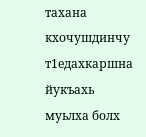тахана кхочушдинчу т1едахкаршна йукъахь муьлха болх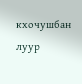кхочушбан луур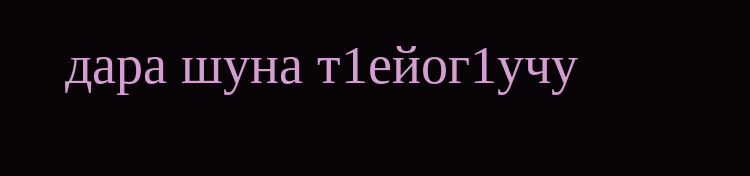дара шуна т1ейог1учу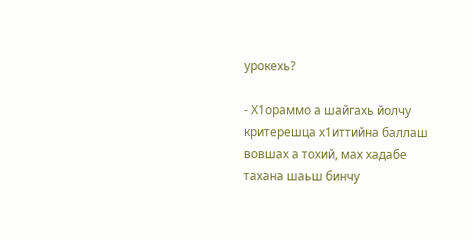урокехь?

- Х1ораммо а шайгахь йолчу критерешца х1иттийна баллаш вовшах а тохий, мах хадабе тахана шаьш бинчу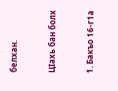белхан.


ЦIахь бан болх


1. Бакъо 16-г1а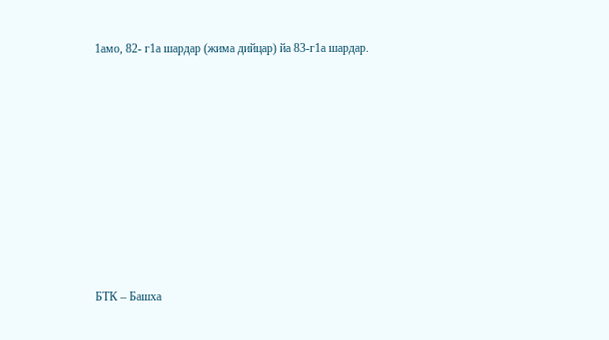1амо, 82- г1а шардар (жима дийцар) йа 83-г1а шардар.









БТК – Башха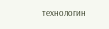технологин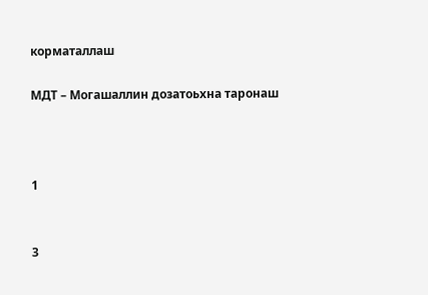корматаллаш

МДТ – Могашаллин дозатоьхна таронаш



1


3